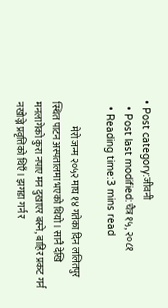• Post category:जीवनी
  • Post last modified:चैत्र १५, २०८१
  • Reading time:3 mins read

             मेरो जन्म २०५२ माघ १४ गतेका दिन ललितपुर स्थित पाटन अस्पतालमा भएको थियो। सानै देखि मनलागेको कुरा नपाए मन दुखाएर बस्ने, बाहिर प्रकट गर्न नखोज्ने प्रवृत्तिको थिएँ। झगडा गर्न र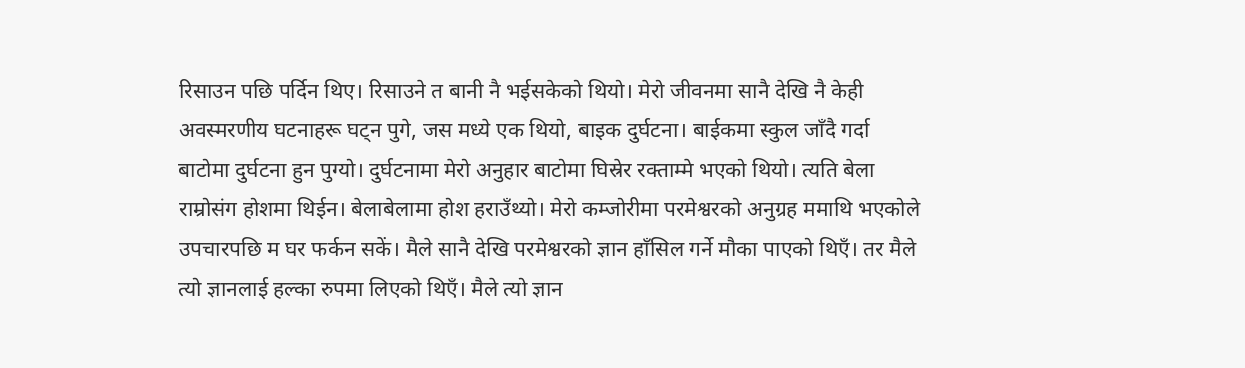रिसाउन पछि पर्दिन थिए। रिसाउने त बानी नै भईसकेको थियो। मेरो जीवनमा सानै देखि नै केही अवस्मरणीय घटनाहरू घट्न पुगे, जस मध्ये एक थियो, बाइक दुर्घटना। बाईकमा स्कुल जाँदै गर्दा बाटोमा दुर्घटना हुन पुग्यो। दुर्घटनामा मेरो अनुहार बाटोमा घिस्रेर रक्ताम्मे भएको थियो। त्यति बेला राम्रोसंग होशमा थिईन। बेलाबेलामा होश हराउँथ्यो। मेरो कम्जोरीमा परमेश्वरको अनुग्रह ममाथि भएकोले उपचारपछि म घर फर्कन सकें। मैले सानै देखि परमेश्वरको ज्ञान हाँसिल गर्ने मौका पाएको थिएँ। तर मैले त्यो ज्ञानलाई हल्का रुपमा लिएको थिएँ। मैले त्यो ज्ञान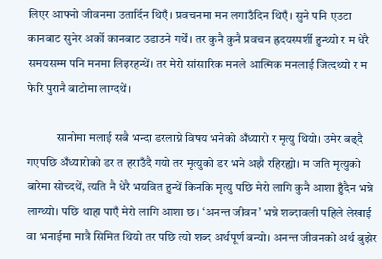लिएर आफ्नो जीवनमा उतार्दिन थिएँ। प्रवचनमा मन लगाउँदिन थिएँ। सुने पनि एउटा कानबाट सुनेर अर्को कानबाट उडाउने गर्थें। तर कुनै कुनै प्रवचन ह्रदयस्पर्शी हुन्थ्यो र म धेरै समयसम्म पनि मनमा लिइरहन्थें। तर मेरो सांसारिक मनले आत्मिक मनलाई जित्दथ्यो र म फेरि पुरानै बाटोमा लाग्दथें।

            सानोमा मलाई सबै भन्दा डरलाग्ने विषय भनेको अँध्यारो र मृत्यु थियो। उमेर बढ्दै गएपछि अँध्यारोको डर त हराउँदै गयो तर मृत्युको डर भने अझै रहिरह्यो। म जति मृत्युको बारेमा सोच्दथें, त्यति नै धेरै भयवित हुन्थें किनकि मृत्यु पछि मेरो लागि कुनै आशा हुँदैन भन्ने लाग्थ्यो। पछि थाहा पाएँ मेरो लागि आशा छ। ‘अनन्त जीवन’ भन्ने शब्दावली पहिले लेखाई वा भनाईमा मात्रै सिमित थियो तर पछि त्यो शब्द अर्थपूर्ण बन्यो। अनन्त जीवनको अर्थ बुझेर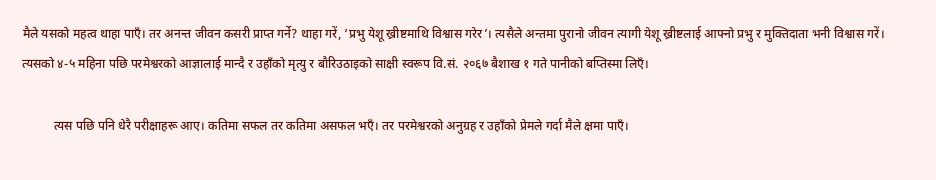मैले यसको महत्व थाहा पाएँ। तर अनन्त जीवन कसरी प्राप्त गर्ने? थाहा गरें, ‘प्रभु येशू ख्रीष्टमाथि विश्वास गरेर’। त्यसैले अन्तमा पुरानो जीवन त्यागी येशू ख्रीष्टलाई आफ्नो प्रभु र मुक्तिदाता भनी विश्वास गरें। त्यसको ४-५ महिना पछि परमेश्वरको आज्ञालाई मान्दै र उहाँको मृत्यु र बौरिउठाइको साक्षी स्वरूप वि.सं. २०६७ बैशाख १ गते पानीको बप्तिस्मा लिएँ।

          त्यस पछि पनि धेरै परीक्षाहरू आए। कतिमा सफल तर कतिमा असफल भएँ। तर परमेश्वरको अनुग्रह र उहाँको प्रेमले गर्दा मैले क्षमा पाएँ।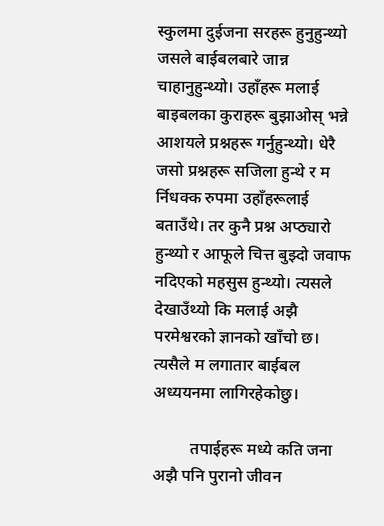स्कुलमा दुईजना सरहरू हुनुहुन्थ्यो जसले बाईबलबारे जान्न चाहानुहुन्थ्यो। उहाँहरू मलाई बाइबलका कुराहरू बुझाओस् भन्ने आशयले प्रश्नहरू गर्नुहुन्थ्यो। धेरै जसो प्रश्नहरू सजिला हुन्थे र म र्निधक्क रुपमा उहाँहरूलाई बताउँथे। तर कुनै प्रश्न अप्ठ्यारो हुन्थ्यो र आफूले चित्त बुझ्दो जवाफ नदिएको महसुस हुन्थ्यो। त्यसले देखाउँथ्यो कि मलाई अझै परमेश्वरको ज्ञानको खाँचो छ। त्यसैले म लगातार बाईबल अध्ययनमा लागिरहेकोछु।

         तपाईहरू मध्ये कति जना अझै पनि पुरानो जीवन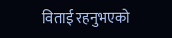विताई रहनुभएको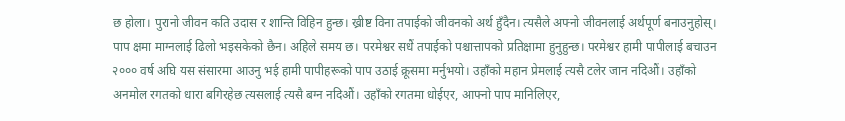छ होला। पुरानो जीवन कति उदास र शान्ति विहिन हुन्छ। ख्रीष्ट विना तपाईको जीवनको अर्थ हुँदैन। त्यसैले अफ्नो जीवनलाई अर्थपूर्ण बनाउनुहोस्। पाप क्षमा माग्नलाई ढिलो भइसकेको छैन। अहिले समय छ। परमेश्वर सधैं तपाईको पश्चात्तापको प्रतिक्षामा हुनुहुन्छ। परमेश्वर हामी पापीलाई बचाउन २००० वर्ष अघि यस संसारमा आउनु भई हामी पापीहरूको पाप उठाई क्रूसमा मर्नुभयो। उहाँको महान प्रेमलाई त्यसै टलेर जान नदिऔं। उहाँको अनमोल रगतको धारा बगिरहेछ त्यसलाई त्यसै बग्न नदिऔं। उहाँको रगतमा धोईएर, आफ्नो पाप मानिलिएर,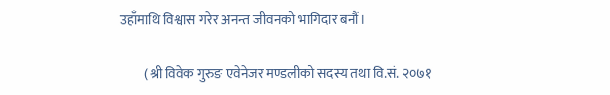उहाँमाथि विश्वास गरेर अनन्त जीवनको भागिदार बनौं।

         (श्री विवेक गुरुङ एवेनेजर मण्डलीको सदस्य तथा वि.सं. २०७१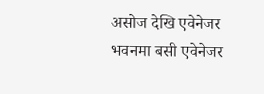असोज देखि एवेनेजर भवनमा बसी एवेनेजर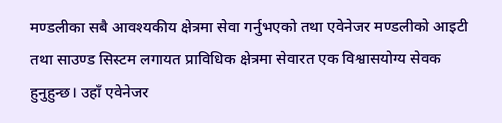मण्डलीका सबै आवश्यकीय क्षेत्रमा सेवा गर्नुभएको तथा एवेनेजर मण्डलीको आइटी तथा साउण्ड सिस्टम लगायत प्राविधिक क्षेत्रमा सेवारत एक विश्वासयोग्य सेवक हुनुहुन्छ। उहाँ एवेनेजर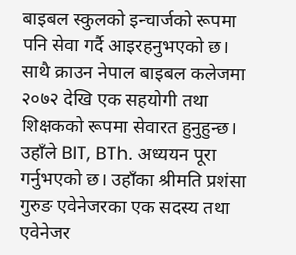बाइबल स्कुलको इन्चार्जको रूपमा पनि सेवा गर्दै आइरहनुभएको छ। साथै क्राउन नेपाल बाइबल कलेजमा २०७२ देखि एक सहयोगी तथा शिक्षकको रूपमा सेवारत हुनुहुन्छ। उहाँले BIT, BTh. अध्ययन पूरा गर्नुभएको छ। उहाँका श्रीमति प्रशंसा गुरुङ एवेनेजरका एक सदस्य तथा एवेनेजर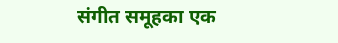संगीत समूहका एक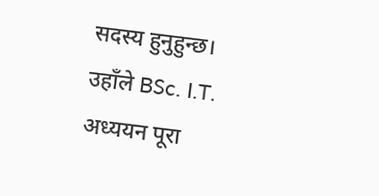सदस्य हुनुहुन्छ। उहाँले BSc. I.T. अध्ययन पूरा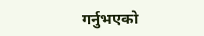गर्नुभएको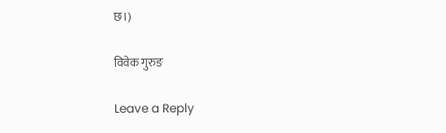छ।)

विवेक गुरुङ

Leave a Reply